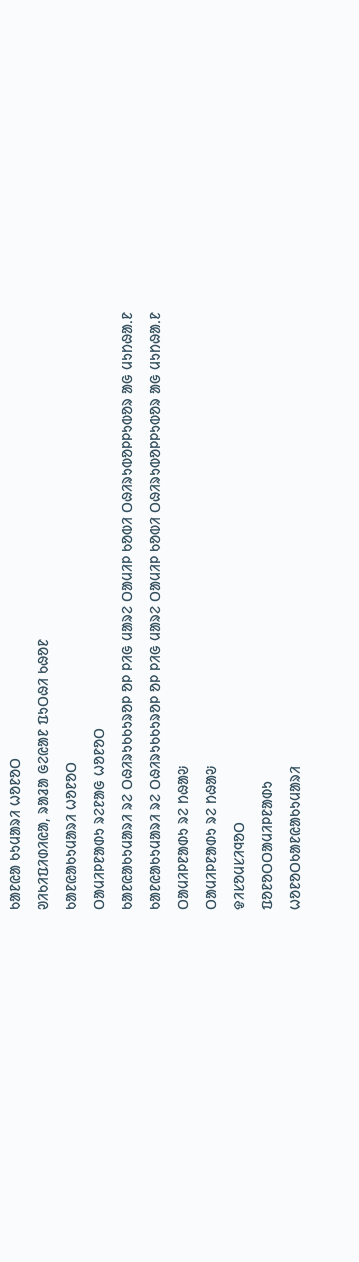ᱠᱟᱱᱭᱟ ᱠᱩᱢᱟᱨᱤ ᱦᱚᱱᱚᱛ
ᱣᱤᱠᱤᱯᱤᱰᱤᱭᱟ, ᱨᱟᱲᱟ ᱜᱮᱭᱟᱱ ᱯᱩᱛᱷᱤ ᱠᱷᱚᱱ
ᱠᱟᱱᱭᱟᱠᱩᱢᱟᱨᱤ ᱦᱚᱱᱚᱛ
ᱛᱟᱢᱤᱞᱱᱟᱰᱩ ᱨᱮᱱᱟᱜ ᱦᱚᱱᱚᱛ
ᱠᱟᱱᱭᱟᱠᱩᱢᱟᱨᱤ ᱨᱮ ᱛᱷᱤᱨᱩᱠᱠᱩᱨᱚᱞ ᱚᱞ ᱞᱤᱜ ᱢᱟᱨᱮ ᱛᱟᱢᱤᱞ ᱠᱚᱵᱤ ᱛᱷᱤᱨᱩᱵᱚᱞᱞᱩᱵᱚᱨ ᱟᱜ ᱢᱩᱴᱷᱟᱹᱱ
ᱠᱟᱱᱭᱟᱠᱩᱢᱟᱨᱤ ᱨᱮ ᱛᱷᱤᱨᱩᱠᱠᱩᱨᱚᱞ ᱚᱞ ᱞᱤᱜ ᱢᱟᱨᱮ ᱛᱟᱢᱤᱞ ᱠᱚᱵᱤ ᱛᱷᱤᱨᱩᱵᱚᱞᱞᱩᱵᱚᱨ ᱟᱜ ᱢᱩᱴᱷᱟᱹᱱ
ᱛᱟᱢᱤᱞᱱᱟᱰᱩ ᱨᱮ ᱴᱷᱟᱶ
ᱛᱟᱢᱤᱞᱱᱟᱰᱩ ᱨᱮ ᱴᱷᱟᱶ
ᱫᱤᱥᱚᱢᱥᱤᱧᱚᱛ
ᱯᱚᱱᱚᱛᱛᱟᱢᱤᱞᱱᱟᱰᱩ
ᱦᱚᱱᱚᱛᱠᱟᱱᱭᱟᱠᱩᱢᱟᱨᱤ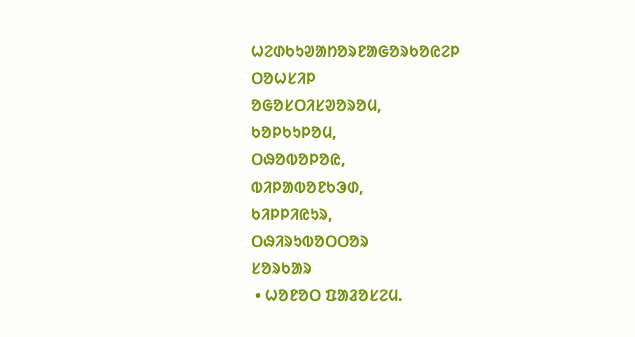ᱦᱮᱰᱠᱩᱣᱟᱴᱚᱨᱱᱟᱜᱚᱨᱠᱚᱭᱮᱞ
ᱛᱚᱦᱥᱤᱞ
ᱚᱜᱚᱥᱛᱤᱥᱣᱚᱨᱚᱢ,
ᱠᱚᱞᱠᱩᱞᱚᱢ,
ᱛᱷᱚᱵᱚᱞᱚᱭ,
ᱵᱤᱞᱟᱵᱚᱱᱠᱳᱰ,
ᱠᱤᱞᱞᱤᱭᱩᱨ,
ᱛᱷᱤᱨᱩᱵᱚᱛᱛᱚᱨ
ᱥᱚᱨᱠᱟᱨ
 • ᱦᱚᱱᱚᱛ ᱯᱟᱲᱚᱥᱮᱢ.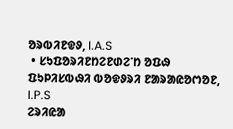ᱚᱨᱵᱤᱱᱫᱽ, I.A.S
 • ᱥᱩᱯᱚᱨᱤᱱᱴᱮᱱᱰᱮᱸᱴ ᱚᱯᱷ ᱯᱩᱞᱤᱥᱵᱷᱤ ᱵᱚᱫᱽᱨᱤ ᱱᱟᱨᱟᱭᱚᱬᱚᱱ, I.P.S
ᱮᱨᱤᱭᱟ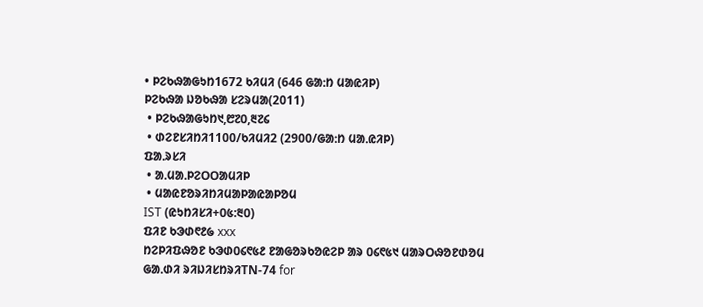• ᱞᱮᱠᱷᱟᱜᱩᱴ1672 ᱠᱤᱢᱤ (646 ᱜᱟᱺᱴ ᱢᱟᱭᱤᱞ)
ᱞᱮᱠᱷᱟ ᱡᱚᱠᱷᱟ ᱥᱮᱨᱢᱟ(2011)
 • ᱞᱮᱠᱷᱟᱜᱩᱴ᱑,᱘᱗᱐,᱓᱗᱔
 • ᱰᱮᱱᱥᱤᱴᱤ1100/ᱠᱤᱢᱤ2 (2900/ᱜᱟᱺᱴ ᱢᱟᱹᱭᱤᱞ)
ᱯᱟᱹᱨᱥᱤ
 • ᱟᱹᱢᱟᱹᱞᱮᱛᱛᱟᱢᱤᱞ
 • ᱢᱟᱭᱱᱚᱨᱤᱴᱤᱢᱟᱞᱟᱭᱟᱞᱚᱢ
IST (ᱭᱩᱴᱤᱥᱤ+᱐᱕:᱓᱐)
ᱯᱤᱱ ᱠᱳᱰ᱖᱒᱙ xxx
ᱴᱮᱞᱤᱯᱷᱚᱱ ᱠᱳᱰ᱐᱔᱖᱕᱒ ᱱᱟᱜᱚᱨᱠᱚᱭᱮᱞ ᱟᱨ ᱐᱔᱖᱕᱑ ᱢᱟᱨᱛᱷᱚᱱᱰᱚᱢ
ᱜᱟᱹᱰᱤ ᱨᱤᱡᱤᱥᱴᱨᱤTN-74 for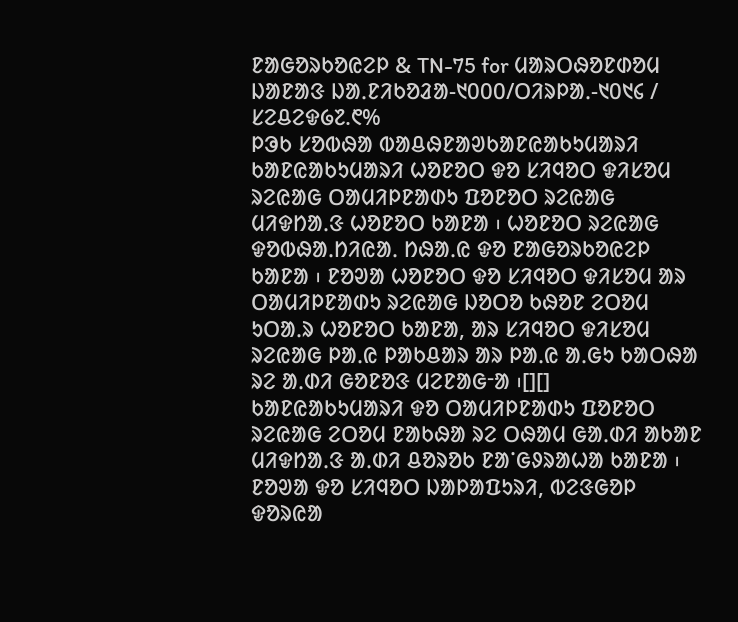ᱱᱟᱜᱚᱨᱠᱚᱭᱮᱞ & TN-75 for ᱢᱟᱨᱛᱷᱚᱱᱰᱚᱢ
ᱡᱟᱱᱟᱝ ᱡᱟᱹᱱᱤᱠᱚᱲᱟ-᱑᱐᱐᱐/ᱛᱤᱨᱞᱟᱹ-᱑᱐᱑᱔ /
ᱥᱮᱪᱮᱫ᱙᱗.᱖%
ᱞᱳᱠ ᱥᱚᱵᱷᱟ ᱵᱟᱪᱷᱱᱟᱣᱠᱟᱱᱭᱟᱠᱩᱢᱟᱨᱤ
ᱠᱟᱱᱭᱟᱠᱩᱢᱟᱨᱤ ᱦᱚᱱᱚᱛ ᱫᱚ ᱥᱤᱧᱚᱛ ᱫᱤᱥᱚᱢ ᱨᱮᱭᱟᱜ ᱛᱟᱢᱤᱞᱱᱟᱰᱩ ᱯᱚᱱᱚᱛ ᱨᱮᱭᱟᱜ ᱢᱤᱫᱴᱟᱹᱝ ᱦᱚᱱᱚᱛ ᱠᱟᱱᱟ ᱾ ᱦᱚᱱᱚᱛ ᱨᱮᱭᱟᱜ ᱫᱚᱵᱷᱟᱹᱴᱤᱭᱟᱹ ᱴᱷᱟᱹᱭ ᱫᱚ ᱱᱟᱜᱚᱨᱠᱚᱭᱮᱞ ᱠᱟᱱᱟ ᱾ ᱱᱚᱣᱟ ᱦᱚᱱᱚᱛ ᱫᱚ ᱥᱤᱧᱚᱛ ᱫᱤᱥᱚᱢ ᱟᱨ ᱛᱟᱢᱤᱞᱱᱟᱰᱩ ᱨᱮᱭᱟᱜ ᱡᱚᱛᱚ ᱠᱷᱚᱱ ᱮᱛᱚᱢ ᱩᱛᱟᱹᱨ ᱦᱚᱱᱚᱛ ᱠᱟᱱᱟ, ᱟᱨ ᱥᱤᱧᱚᱛ ᱫᱤᱥᱚᱢ ᱨᱮᱭᱟᱜ ᱞᱟᱹᱭ ᱞᱟᱠᱪᱟᱨ ᱟᱨ ᱞᱟᱹᱭ ᱟᱹᱜᱩ ᱠᱟᱛᱷᱟ ᱨᱮ ᱟᱹᱰᱤ ᱜᱚᱱᱚᱝ ᱢᱮᱱᱟᱜᱼᱟ ᱾[][]
ᱠᱟᱱᱭᱟᱠᱩᱢᱟᱨᱤ ᱫᱚ ᱛᱟᱢᱤᱞᱱᱟᱰᱩ ᱯᱚᱱᱚᱛ ᱨᱮᱭᱟᱜ ᱮᱛᱚᱢ ᱱᱟᱠᱷᱟ ᱨᱮ ᱛᱷᱟᱢ ᱜᱟᱹᱰᱤ ᱟᱠᱟᱱ ᱢᱤᱫᱴᱟᱹᱝ ᱟᱹᱰᱤ ᱪᱚᱨᱚᱠ ᱱᱟᱸᱜᱽᱨᱟᱦᱟ ᱠᱟᱱᱟ ᱾ ᱱᱚᱣᱟ ᱫᱚ ᱥᱤᱧᱚᱛ ᱡᱟᱞᱟᱯᱩᱨᱤ, ᱵᱮᱝᱜᱚᱞ ᱫᱚᱨᱭᱟ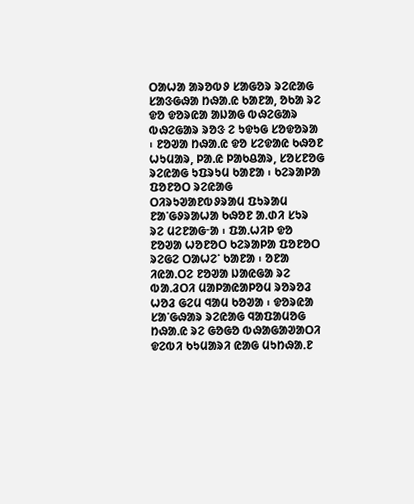ᱛᱟᱦᱟ ᱟᱨᱚᱵᱽ ᱥᱟᱜᱚᱨ ᱨᱮᱭᱟᱜ ᱥᱟᱝᱜᱷᱟ ᱴᱷᱟᱹᱭ ᱠᱟᱱᱟ, ᱚᱠᱟ ᱨᱮ ᱫᱚ ᱫᱚᱨᱭᱟ ᱟᱡᱟᱜ ᱵᱷᱮᱜᱟᱨ ᱵᱷᱮᱜᱟᱨ ᱨᱚᱝ ᱮ ᱩᱫᱩᱜ ᱥᱚᱫᱚᱨᱟ ᱾ ᱱᱚᱣᱟ ᱴᱷᱟᱹᱭ ᱫᱚ ᱥᱮᱫᱟᱭ ᱠᱷᱚᱱ ᱦᱩᱢᱟᱨ, ᱞᱟᱹᱭ ᱞᱟᱠᱪᱟᱨ, ᱥᱚᱥᱱᱚᱜ ᱨᱮᱭᱟᱜ ᱩᱯᱨᱩᱢ ᱠᱟᱱᱟ ᱾ ᱠᱮᱨᱟᱞᱟ ᱯᱚᱱᱚᱛ ᱨᱮᱭᱟᱜ ᱛᱤᱨᱩᱣᱟᱱᱵᱽᱨᱟᱢ ᱯᱩᱨᱟᱢ ᱱᱟᱸᱜᱽᱨᱟᱦᱟ ᱠᱷᱚᱱ ᱟᱹᱰᱤ ᱥᱩᱨ ᱨᱮ ᱢᱮᱱᱟᱜᱼᱟ ᱾ ᱯᱟᱹᱦᱤᱞ ᱫᱚ ᱱᱚᱣᱟ ᱦᱚᱱᱚᱛ ᱠᱮᱨᱟᱞᱟ ᱯᱚᱱᱚᱛ ᱨᱮᱜᱮ ᱛᱟᱦᱮᱸ ᱠᱟᱱᱟ ᱾ ᱚᱱᱟ ᱤᱭᱟᱹᱛᱮ ᱱᱚᱣᱟ ᱡᱟᱭᱜᱟ ᱨᱮ ᱵᱟᱹᱲᱛᱤ ᱢᱟᱞᱟᱭᱟᱞᱚᱢ ᱨᱚᱨᱚᱲ ᱦᱚᱲ ᱜᱮᱢ ᱧᱟᱢ ᱠᱚᱣᱟ ᱾ ᱫᱚᱨᱭᱟ ᱥᱟᱸᱜᱷᱟᱨ ᱨᱮᱭᱟᱜ ᱧᱟᱯᱟᱢᱚᱜ ᱴᱷᱟᱹᱭ ᱨᱮ ᱜᱚᱜᱚ ᱵᱷᱟᱜᱟᱣᱟᱛᱤ ᱫᱮᱵᱤ ᱠᱩᱢᱟᱨᱤ ᱭᱟᱜ ᱢᱩᱴᱷᱟᱹᱱ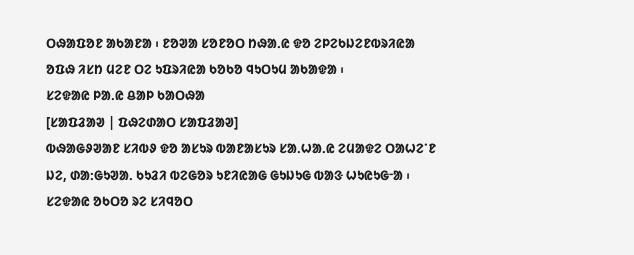ᱛᱷᱟᱯᱚᱱ ᱟᱠᱟᱱᱟ ᱾ ᱱᱚᱣᱟ ᱥᱚᱱᱚᱛ ᱴᱷᱟᱹᱭ ᱫᱚ ᱮᱞᱮᱠᱡᱮᱱᱵᱨᱤᱭᱟ ᱚᱯᱷ ᱤᱥᱴ ᱢᱮᱱ ᱛᱮ ᱩᱯᱨᱤᱭᱟ ᱠᱚᱠᱚ ᱧᱩᱛᱩᱢ ᱟᱠᱟᱫᱟ ᱾
ᱥᱮᱫᱟᱭ ᱞᱟᱹᱭ ᱪᱟᱞ ᱠᱟᱛᱷᱟ
[ᱥᱟᱯᱲᱟᱣ | ᱯᱷᱮᱰᱟᱛ ᱥᱟᱯᱲᱟᱣ]
ᱵᱷᱟᱜᱽᱣᱟᱱ ᱥᱤᱵᱽ ᱫᱚ ᱟᱥᱩᱨ ᱵᱟᱱᱟᱥᱩᱨ ᱥᱟᱹᱦᱟᱹᱭ ᱮᱢᱟᱫᱮ ᱛᱟᱦᱮᱸᱱ ᱡᱮ, ᱰᱟᱺᱜᱩᱣᱟᱹ ᱠᱩᱲᱤ ᱵᱮᱜᱚᱨ ᱩᱱᱤᱭᱟᱜ ᱜᱩᱡᱩᱜ ᱵᱟᱝ ᱦᱩᱭᱩᱜᱼᱟ ᱾ ᱥᱮᱫᱟᱭ ᱚᱠᱛᱚ ᱨᱮ ᱥᱤᱧᱚᱛ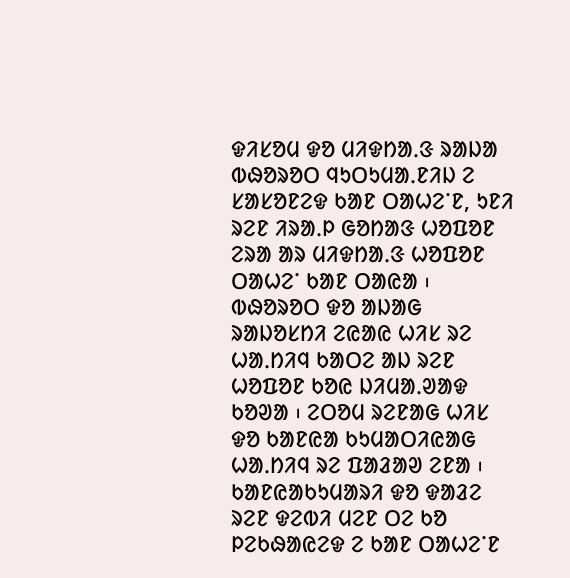ᱫᱤᱥᱚᱢ ᱫᱚ ᱢᱤᱫᱴᱟᱹᱝ ᱨᱟᱡᱟ ᱵᱷᱚᱨᱚᱛ ᱧᱩᱛᱩᱢᱟᱹᱱᱤᱡ ᱮ ᱥᱟᱥᱚᱱᱮᱫ ᱠᱟᱱ ᱛᱟᱦᱮᱸᱱ, ᱩᱱᱤ ᱨᱮᱱ ᱤᱨᱟᱹᱞ ᱜᱚᱴᱟᱝ ᱦᱚᱯᱚᱱ ᱮᱨᱟ ᱟᱨ ᱢᱤᱫᱴᱟᱹᱝ ᱦᱚᱯᱚᱱ ᱛᱟᱦᱮᱸ ᱠᱟᱱ ᱛᱟᱭᱟ ᱾ ᱵᱷᱚᱨᱚᱛ ᱫᱚ ᱟᱡᱟᱜ ᱨᱟᱡᱚᱥᱴᱤ ᱮᱭᱟᱭ ᱦᱤᱥ ᱨᱮ ᱦᱟᱹᱴᱤᱧ ᱠᱟᱛᱮ ᱟᱡ ᱨᱮᱱ ᱦᱚᱯᱚᱱ ᱠᱚᱭ ᱡᱤᱢᱟᱹᱣᱟᱫ ᱠᱚᱣᱟ ᱾ ᱮᱛᱚᱢ ᱨᱮᱱᱟᱜ ᱦᱤᱥ ᱫᱚ ᱠᱟᱱᱭᱟ ᱠᱩᱢᱟᱛᱤᱭᱟᱜ ᱦᱟᱹᱴᱤᱧ ᱨᱮ ᱯᱟᱲᱟᱣ ᱮᱱᱟ ᱾
ᱠᱟᱱᱭᱟᱠᱩᱢᱟᱨᱤ ᱫᱚ ᱫᱟᱲᱮ ᱨᱮᱱ ᱫᱮᱵᱤ ᱢᱮᱱ ᱛᱮ ᱠᱚ ᱞᱮᱠᱷᱟᱭᱮᱫ ᱮ ᱠᱟᱱ ᱛᱟᱦᱮᱸᱱ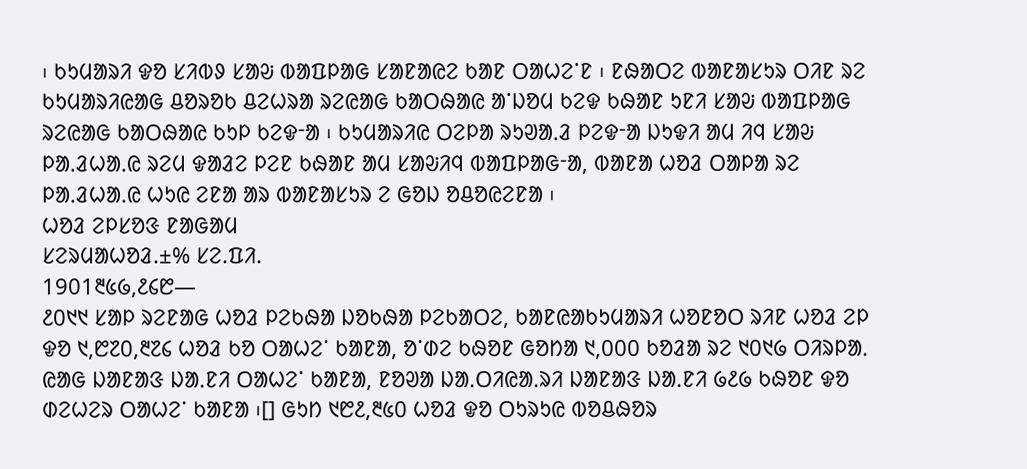᱾ ᱠᱩᱢᱟᱨᱤ ᱫᱚ ᱥᱤᱵᱽ ᱥᱟᱶ ᱵᱟᱯᱞᱟᱜ ᱥᱟᱱᱟᱭᱮ ᱠᱟᱱ ᱛᱟᱦᱮᱸᱱ ᱾ ᱱᱷᱟᱛᱮ ᱵᱟᱱᱟᱥᱩᱨ ᱛᱤᱱ ᱨᱮ ᱠᱩᱢᱟᱨᱤᱭᱟᱜ ᱪᱚᱨᱚᱠ ᱪᱮᱦᱨᱟ ᱨᱮᱭᱟᱜ ᱠᱟᱛᱷᱟᱭ ᱟᱸᱡᱚᱢ ᱠᱮᱫ ᱠᱷᱟᱱ ᱩᱱᱤ ᱥᱟᱶ ᱵᱟᱯᱞᱟᱜ ᱨᱮᱭᱟᱜ ᱠᱟᱛᱷᱟᱭ ᱠᱩᱞ ᱠᱮᱫᱼᱟ ᱾ ᱠᱩᱢᱟᱨᱤᱭ ᱛᱮᱞᱟ ᱨᱩᱣᱟᱹᱲ ᱞᱮᱫᱼᱟ ᱡᱩᱫᱤ ᱟᱢ ᱤᱧ ᱥᱟᱶ ᱞᱟᱹᱲᱦᱟᱹᱭ ᱨᱮᱢ ᱫᱟᱲᱮ ᱞᱮᱱ ᱠᱷᱟᱱ ᱟᱢ ᱥᱟᱶᱤᱧ ᱵᱟᱯᱞᱟᱜᱼᱟ, ᱵᱟᱱᱟ ᱦᱚᱲ ᱛᱟᱞᱟ ᱨᱮ ᱞᱟᱹᱲᱦᱟᱹᱭ ᱦᱩᱭ ᱮᱱᱟ ᱟᱨ ᱵᱟᱱᱟᱥᱩᱨ ᱮ ᱜᱚᱡ ᱚᱪᱚᱭᱮᱱᱟ ᱾
ᱦᱚᱲ ᱮᱞᱥᱚᱝ ᱱᱟᱜᱟᱢ
ᱥᱮᱨᱢᱟᱦᱚᱲ.±% ᱥᱮ.ᱯᱤ.
1901᱓᱕᱙,᱒᱔᱘—
᱒᱐᱑᱑ ᱥᱟᱞ ᱨᱮᱱᱟᱜ ᱦᱚᱲ ᱞᱮᱠᱷᱟ ᱡᱚᱠᱷᱟ ᱞᱮᱠᱟᱛᱮ, ᱠᱟᱱᱭᱟᱠᱩᱢᱟᱨᱤ ᱦᱚᱱᱚᱛ ᱨᱤᱱ ᱦᱚᱲ ᱮᱞ ᱫᱚ ᱑,᱘᱗᱐,᱓᱗᱔ ᱦᱚᱲ ᱠᱚ ᱛᱟᱦᱮᱸ ᱠᱟᱱᱟ, ᱚᱸᱰᱮ ᱠᱷᱚᱱ ᱜᱚᱴᱟ ᱑,᱐᱐᱐ ᱠᱚᱲᱟ ᱨᱮ ᱑᱐᱑᱙ ᱛᱤᱨᱞᱟᱹ ᱭᱟᱜ ᱡᱟᱱᱟᱝ ᱡᱟᱹᱱᱤ ᱛᱟᱦᱮᱸ ᱠᱟᱱᱟ, ᱱᱚᱣᱟ ᱡᱟᱹᱛᱤᱭᱟᱹᱨᱤ ᱡᱟᱱᱟᱝ ᱡᱟᱹᱱᱤ ᱙᱒᱙ ᱠᱷᱚᱱ ᱫᱚ ᱰᱮᱦᱮᱨ ᱛᱟᱦᱮᱸ ᱠᱟᱱᱟ ᱾[] ᱜᱩᱴ ᱑᱘᱒,᱓᱕᱐ ᱦᱚᱲ ᱫᱚ ᱛᱩᱨᱩᱭ ᱵᱚᱪᱷᱚᱨ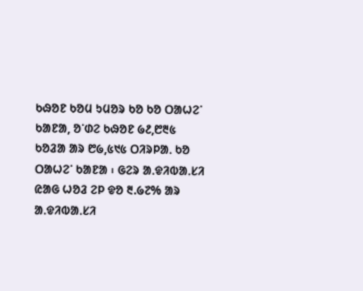ᱠᱷᱚᱱ ᱠᱚᱢ ᱩᱢᱚᱨ ᱠᱚ ᱠᱚ ᱛᱟᱦᱮᱸ ᱠᱟᱱᱟ, ᱚᱸᱰᱮ ᱠᱷᱚᱱ ᱙᱒,᱘᱓᱕ ᱠᱚᱲᱟ ᱟᱨ ᱘᱙,᱕᱑᱕ ᱛᱤᱨᱞᱟᱹ ᱠᱚ ᱛᱟᱦᱮᱸ ᱠᱟᱱᱟ ᱾ ᱜᱮᱨ ᱟᱹᱫᱤᱵᱟᱹᱥᱤ ᱭᱟᱜ ᱦᱚᱲ ᱮᱞ ᱫᱚ ᱓.᱙᱗% ᱟᱨ ᱟᱹᱫᱤᱵᱟᱹᱥᱤ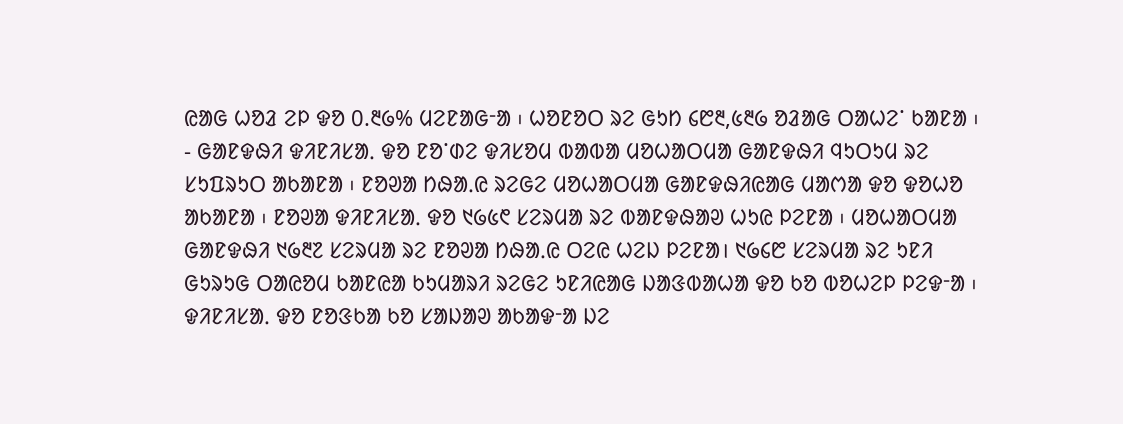ᱭᱟᱜ ᱦᱚᱲ ᱮᱞ ᱫᱚ ᱐.᱓᱙% ᱢᱮᱱᱟᱜᱼᱟ ᱾ ᱦᱚᱱᱚᱛ ᱨᱮ ᱜᱩᱴ ᱔᱘᱓,᱕᱓᱙ ᱚᱲᱟᱜ ᱛᱟᱦᱮᱸ ᱠᱟᱱᱟ ᱾
- ᱜᱟᱱᱫᱷᱤ ᱫᱤᱱᱤᱥᱟᱹ ᱫᱚ ᱱᱚᱸᱰᱮ ᱫᱤᱥᱚᱢ ᱵᱟᱵᱟ ᱢᱚᱦᱟᱛᱢᱟ ᱜᱟᱱᱫᱷᱤ ᱧᱩᱛᱩᱢ ᱨᱮ ᱥᱩᱯᱨᱩᱛ ᱟᱠᱟᱱᱟ ᱾ ᱱᱚᱣᱟ ᱴᱷᱟᱹᱭ ᱨᱮᱜᱮ ᱢᱚᱦᱟᱛᱢᱟ ᱜᱟᱱᱫᱷᱤᱭᱟᱜ ᱢᱟᱬᱟ ᱫᱚ ᱫᱚᱦᱚ ᱟᱠᱟᱱᱟ ᱾ ᱱᱚᱣᱟ ᱫᱤᱱᱤᱥᱟᱹ ᱫᱚ ᱑᱙᱕᱖ ᱥᱮᱨᱢᱟ ᱨᱮ ᱵᱟᱱᱫᱷᱟᱣ ᱦᱩᱭ ᱞᱮᱱᱟ ᱾ ᱢᱚᱦᱟᱛᱢᱟ ᱜᱟᱱᱫᱷᱤ ᱑᱙᱓᱗ ᱥᱮᱨᱢᱟ ᱨᱮ ᱱᱚᱣᱟ ᱴᱷᱟᱹᱭ ᱛᱮᱭ ᱦᱮᱡ ᱞᱮᱱᱟ। ᱑᱙᱔᱘ ᱥᱮᱨᱢᱟ ᱨᱮ ᱩᱱᱤ ᱜᱩᱨᱩᱜ ᱛᱟᱭᱚᱢ ᱠᱟᱱᱭᱟ ᱠᱩᱢᱟᱨᱤ ᱨᱮᱜᱮ ᱩᱱᱤᱭᱟᱜ ᱡᱟᱝᱵᱟᱦᱟ ᱫᱚ ᱠᱚ ᱵᱚᱦᱮᱞ ᱞᱮᱫᱼᱟ ᱾ ᱫᱤᱱᱤᱥᱟᱹ ᱫᱚ ᱱᱚᱝᱠᱟ ᱠᱚ ᱥᱟᱡᱟᱣ ᱟᱠᱟᱫᱼᱟ ᱡᱮ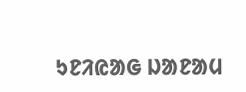ᱩᱱᱤᱭᱟᱜ ᱡᱟᱱᱟᱢ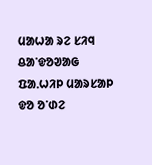ᱢᱟᱦᱟ ᱨᱮ ᱥᱤᱧ ᱪᱟᱸᱫᱚᱣᱟᱜ ᱯᱟᱹᱦᱤᱞ ᱢᱟᱨᱥᱟᱞ ᱫᱚ ᱚᱸᱰᱮ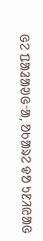ᱜᱮ ᱯᱟᱲᱟᱣᱜᱼᱟ, ᱚᱠᱟᱨᱮ ᱫᱚ ᱩᱱᱤᱭᱟᱜ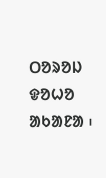ᱛᱚᱨᱚᱡ ᱫᱚᱦᱚ ᱟᱠᱟᱱᱟ ᱾